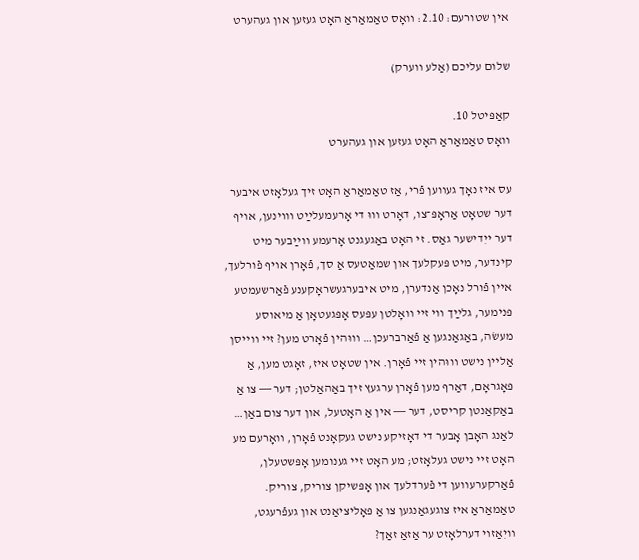אין שטורעם: 2.10: װאָס טאַמאַראַ האָט געזען און געהערט

שלום עליכם (אַלע װערק)

קאַפּיטל 10.
װאָס טאַמאַראַ האָט געזען און געהערט

עס איז נאָך געװען פֿרי, אַז טאַמאַראַ האָט זיך געלאָזט איבער דער שטאָט אַראָפּ־צו, דאָרט װוּ די אָרעמעלײַט װױנען, אױף דער ייִדישער גאַס. זי האָט באַגעגנט אָרעמע װײַבער מיט קינדער, מיט פּעקלעך און שמאַטעס אַ סך, פֿאָרן אױף פֿורלעך, אײן פֿורל נאָכן אַנדערן, מיט איבערגעשראָקענע פֿאַרשעמטע פּנימער, גלײַך װי זײ װאָלטן עפּעס אָפּגעטאָן אַ מיאוסע מעשׂה, באַגאַנגען אַ פֿאַרברעכן… װוּהין פֿאָרט מען? זײ װײסן אַלײן נישט װוּהין זײ פֿאָרן. אין שטאָט איז, זאָגט מען, אַ פּאָגראָם, דאַרף מען פֿאָרן ערגעץ זיך באַהאַלטן; דער ― צו אַ באַקאַנטן קריסט, דער ― אין אַ האָטעל, און דער צום באַן… לאַנג האָבן אָבער די דאָזיקע נישט געקאָנט פֿאָרן, װאָרעם מע האָט זײ נישט געלאָזט; מע האָט זײ גענומען אָפּשטעלן, פֿאַרקערעװען די פֿערדלעך און אָפּשיקן צוריק, צוריק. טאַמאַראַ איז צוגעגאַנגען צו אַ פּאָליציאַנט און געפֿרעגט, װיִאַזױ דערלאָזט ער אַזאַ זאַך?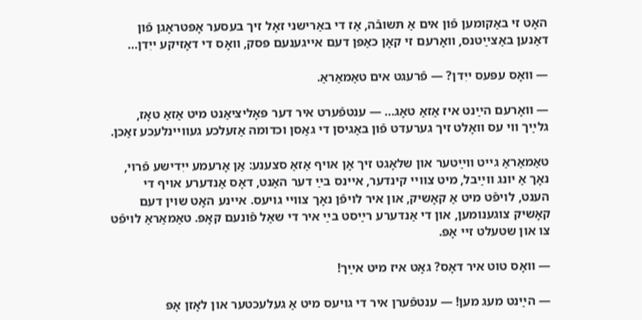האָט זי באַקומען פֿון אים אַ תּשובֿה, אַז די באַרישני זאָל זיך בעסער אָפּטראָגן פֿון דאַנען באַצײַטנס, װאָרעם זי קאָן כאַפּן דעם אײגענעם פּסק, װאָס די דאָזיקע ייִדן…

― װאָס עפּעס ייִדן? ― פֿרעגט אים טאַמאַראַ.

― װאָרעם הײַנט איז אַזאַ טאָג… ― ענטפֿערט איר דער פּאָליציאַנט מיט אַזאַ טאָז, גלײַך װי עס װאָלט זיך גערעדט פֿון באַגיסן די גאַסן וכדומה אַזעלכע געװײנלעכע זאַכן.

טאַמאַראַ גײט װײַטער און שלאָגט זיך אָן אױף אַזאַ סצענע: אַן אָרעמע ייִדישע פֿרױ, נאָך אַ יונג װײַבל, מיט צװײ קינדער, אײנס בײַ דער האַנט, דאָס אַנדערע אױף די הענט, לױפֿט מיט אַ קאָשיק, און איר לױפֿן נאָך צװײ גױעס. אײנע האָט שױן דעם קאָשיק צוגענומען, און די אַנדערע רײַסט בײַ איר די שאַל פֿונעם קאָפּ. טאַמאַראַ לױפֿט צו און שטעלט זײ אָפּ.

― װאָס טוט איר דאָס? גאָט איז מיט אײַך!

― הײַנט מעג מען! ― ענטפֿערן איר די גױעס מיט אַ געלעכטער און לאָזן אָפּ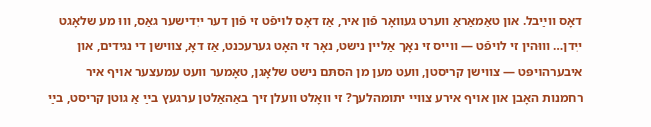דאָס װײַבל. און טאַמאַראַ װערט געװאָר פֿון איר, אַז דאָס לױפֿט זי פֿון דער ייִדישער גאַס, װוּ מע שלאָגט ייִדן… װוּהין זי לױפֿט ― װײס זי נאָך אַלײן נישט, נאָר זי האָט גערעכנט, אַז דאָ, צװישן די נגידים, און איבערהױפּט ― צװישן קריסטן, װעט מען מן הסתּם נישט שלאָגן, טאָמער װעט עמעצער אױף איר רחמנות האָבן און אױף אירע צװײ יתומהלעך? זי װאָלט װעלן זיך באַהאַלטן ערגעץ בײַ אַ גוטן קריסט, בײַ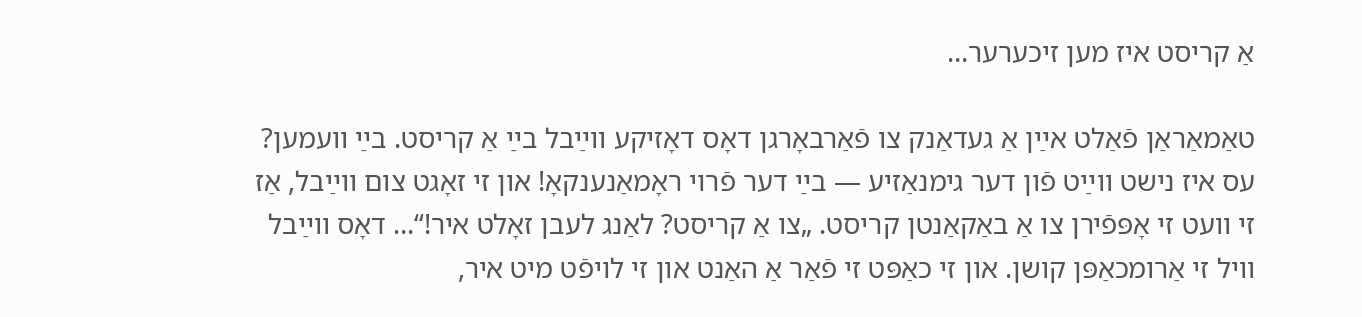אַ קריסט איז מען זיכערער…

טאַמאַראַן פֿאַלט אײַן אַ געדאַנק צו פֿאַרבאָרגן דאָס דאָזיקע װײַבל בײַ אַ קריסט. בײַ װעמען? עס איז נישט װײַט פֿון דער גימנאַזיע ― בײַ דער פֿרױ ראָמאַנענקאָ! און זי זאָגט צום װײַבל, אַז זי װעט זי אָפּפֿירן צו אַ באַקאַנטן קריסט. „צו אַ קריסט? לאַנג לעבן זאָלט איר!“… דאָס װײַבל װיל זי אַרומכאַפּן קושן. און זי כאַפּט זי פֿאַר אַ האַנט און זי לױפֿט מיט איר,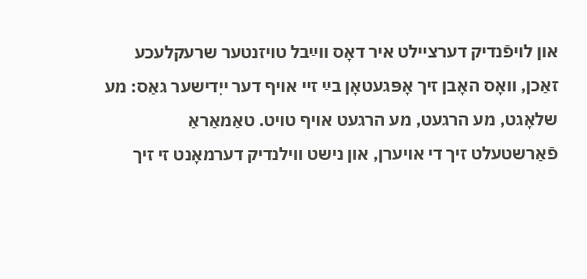און לױפֿנדיק דערצײלט איר דאָס װײַבל טױזנטער שרעקלעכע זאַכן, װאָס האָבן זיך אָפּגעטאָן בײַ זײ אױף דער ייִדישער גאַס: מע שלאָגט, מע הרגעט, מע הרגעט אױף טױט. טאַמאַראַ פֿאַרשטעלט זיך די אױערן, און נישט װילנדיק דערמאָנט זי זיך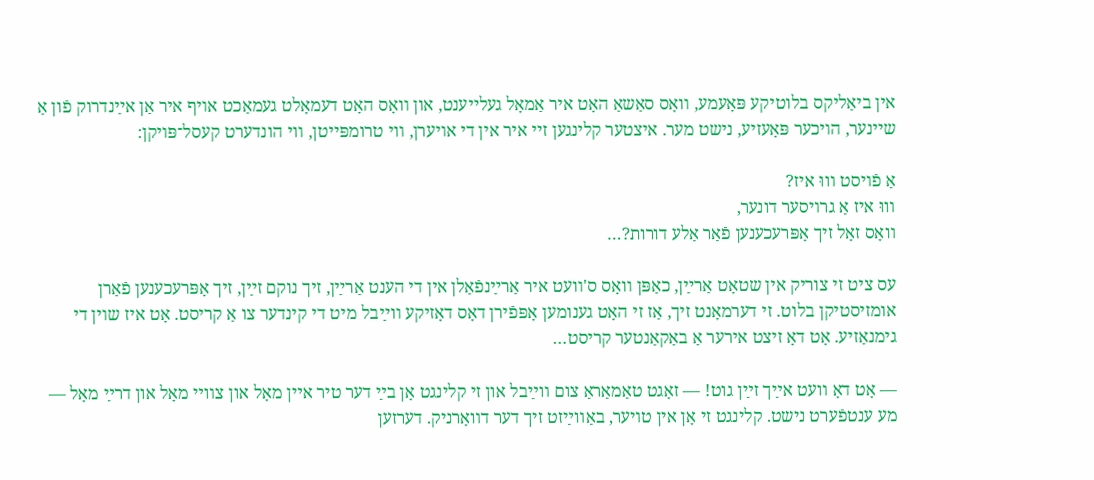אין ביאַליקס בלוטיקע פּאָעמע, װאָס סאַשאַ האָט איר אַמאָל געלײענט, און װאָס האָט דעמאָלט געמאַכט אױף איר אַן אײַנדרוק פֿון אַ שײנער, הױכער פּאָעזיע, נישט מער. איצטער קלינגען זײ איר אין די אױערן, װי טרומפּײטן, װי הונדערט קעסל־פּױקן:

אַ פֿױסט װוּ איז?
װוּ איז אַ גרױסער דונער,
װאָס זאָל זיך אָפּרעכענען פֿאַר אַלע דורות?…

עס ציט זי צוריק אין שטאָט אַרײַן, כאַפּן װאָס ס'װעט איר אַרײַנפֿאַלן אין די הענט אַרײַן, זיך נוקם זײַן, זיך אָפּרעכענען פֿאַרן אומזיסטיקן בלוט. זי דערמאָנט זיך, אַז זי האָט גענומען אָפּפֿירן דאָס דאָזיקע װײַבל מיט די קינדער צו אַ קריסט. אָט איז שױן די גימנאַזיע. אָט דאָ זיצט אירער אַ באַקאַנטער קריסט…

― אָט דאָ װעט אײַך זײַן גוט! ― זאָגט טאַמאַראַ צום װײַבל און זי קלינגט אָן בײַ דער טיר אײן מאָל און צװײ מאָל און דרײַ מאָל ― מע ענטפֿערט נישט. קלינגט זי אָן אין טױער, באַװײַזט זיך דער דװאָרניק. דערזען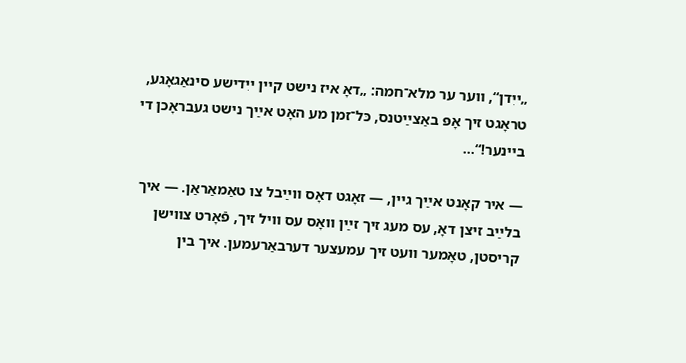„ייִדן“, װער ער מלא־חמה: „דאָ איז נישט קײן ייִדישע סינאַגאָגע, טראָגט זיך אָפּ באַצײַטנס, כּל־זמן מע האָט אײַך נישט געבראָכן די בײנער!“…

― איר קאָנט אײַך גײן, ― זאָגט דאָס װײַבל צו טאַמאַראַן. ― איך בלײַב זיצן דאָ, עס מעג זיך זײַן װאָס עס װיל זיך, פֿאָרט צװישן קריסטן, טאָמער װעט זיך עמעצער דערבאַרעמען. איך בין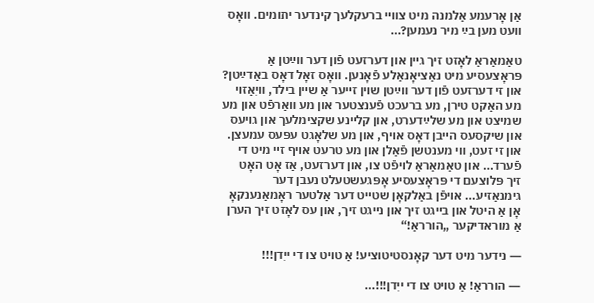אַן אָרעמע אַלמנה מיט צװײ ברעקלעך קינדער יתומים. װאָס װעט מען בײַ מיר נעמען?…

טאַמאַראַ לאָזט זיך גײן און דערזעט פֿון דער װײַטן אַ פּראָצעסיע מיט נאַציאָנאַלע פֿאָנען. װאָס זאָל דאָס באַדײַטן? און זי דערזעט פֿון דער װײַטן שױן זײער אַ שײן בילד, װיִאַזױ מע האַקט טירן, מע ברעכט פֿענצטער און מע װאַרפֿט און מע שמיצט און מע שלײַדערט, און קלײנע שקצימלעך און גױעס און שיקסעס הײבן דאָס אױף, און מע שלאָגט עפּעס עמעצן. און זי זעט, װי מענטשן פֿאַלן און מע טרעט אױף זײ מיט די פֿערד… און טאַמאַראַ לױפֿט צו, און דערזעט, אַז אָט האָט זיך פּלוצעם די פּראָצעסיע אָפּגעשטעלט נעבן דער גימנאַזיע… אױפֿן באַלקאָן שטײט דער אַלטער ראָמאַנענקאָ אָן אַ היטל און בײגט זיך און נײגט זיך, און עס לאָזט זיך הערן אַ מוראדיקער „הורראַ!“

― נידער מיט דער קאָנסטיטוציע! אַ טױט צו די ייִדן!!!

― הורראַ! אַ טױט צו די ייִדן!!!…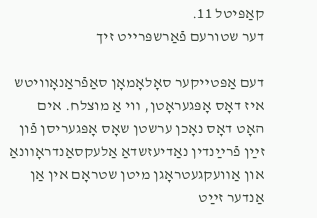קאַפּיטל 11.
דער שטורעם פֿאַרשפּרײט זיך

דעם אַפּטײקער סאָלאָמאָן סאַפֿראַנאָװיטש איז דאָס אָפּגעראָטן, װי אַ מוצלח. אים האָט דאָס נאָכן ערשטן שאָס אָפּגעריסן פֿון זײַן פֿרײַנדין נאַדיעזשדאַ אַלעקסאַנדראָװנאַ און אַװעקגעטראָגן מיטן שטראָם אין אַן אַנדער זײַט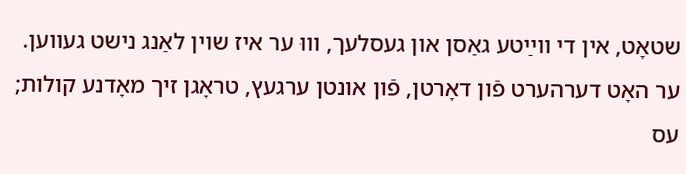שטאָט, אין די װײַטע גאַסן און געסלעך, װוּ ער איז שױן לאַנג נישט געװען. ער האָט דערהערט פֿון דאָרטן, פֿון אונטן ערגעץ, טראָגן זיך מאָדנע קולות; עס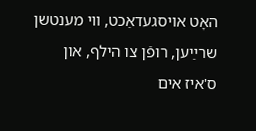האָט אױסגעדאַכט, װי מענטשן שרײַען, רופֿן צו הילף, און ס'איז אים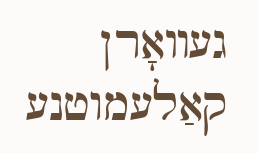געװאָרן קאַלעמוטנע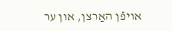אױפֿן האַרצן, און ער